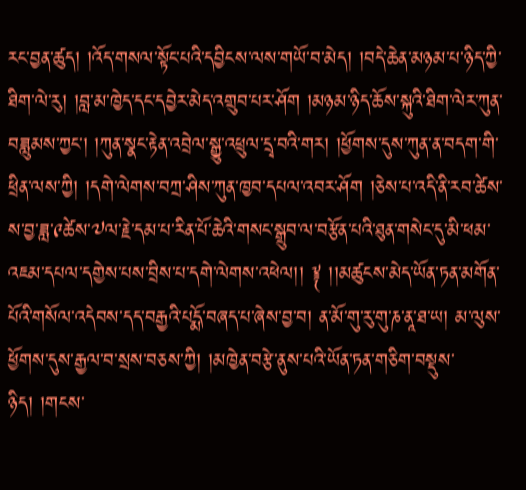རང་བྱན་ཚུད། །འོད་གསལ་སྟོང་པའི་དབྱིངས་ལས་གཡོ་བ་མེད། །བདེ་ཆེན་མཉམ་པ་ཉིད་ཀྱི་ཐིག་ལེ་རུ། །བླ་མ་ཁྱེད་དང་དབྱེར་མེད་འགྲུབ་པར་ཤོག །མཉམ་ཉིད་ཆོས་སྐུའི་ཐིག་ལེར་ཀུན་བཟླུམས་ཀྱང་། །ཀུན་སྣང་རྟེན་འབྲེལ་སྒྱུ་འཕྲུལ་དྲྭ་བའི་གར། །ཕྱོགས་དུས་ཀུན་ན་བདག་གི་ཕྲིན་ལས་ཀྱི། །དགེ་ལེགས་བཀྲ་ཤིས་ཀུན་ཁྱབ་དཔལ་འབར་ཤོག །ཅེས་པ་འདི་ནི་རབ་ཚེས་ས་བྱ་ཟླ་༩ཚེས་༧ལ་རྗེ་དམ་པ་རིན་པོ་ཆེའི་གསང་སྒྲུབ་ལ་བརྩོན་པའི་ཐུན་གསེང་དུ་མི་ཕམ་འཇམ་དཔལ་དགྱེས་པས་བྲིས་པ་དགེ་ལེགས་འཕེལ།། ༈ །།མཚུངས་མེད་ཡོན་ཏན་མགོན་པོའི་གསོལ་འདེབས་དད་བརྒྱའི་པདྨོ་བཞད་པ་ཞེས་བྱ་བ། ན་མོ་གུ་རུ་གུ་ཎ་ནཱ་ཐ་ཡ། མ་ལུས་ཕྱོགས་དུས་རྒྱལ་བ་སྲས་བཅས་ཀྱི། །མཁྱེན་བརྩེ་ནུས་པའི་ཡོན་ཏན་གཅིག་བསྡུས་ཉིད། །གངས་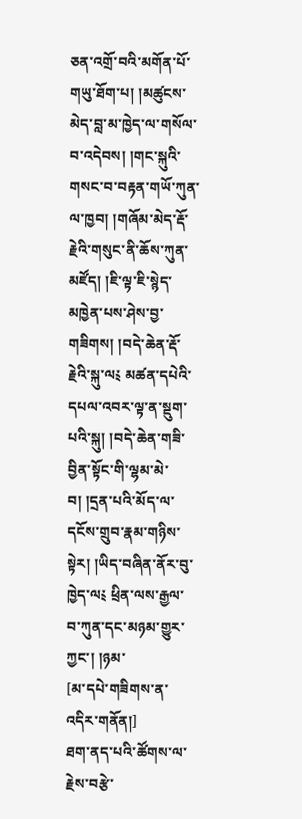ཅན་འགྲོ་བའི་མགོན་པོ་གཡུ་ཐོག་པ། །མཚུངས་མེད་བླ་མ་ཁྱེད་ལ་གསོལ་བ་འདེབས། །གང་སྐུའི་གསང་བ་བརྟན་གཡོ་ཀུན་ལ་ཁྱབ། །གཞོམ་མེད་རྡོ་རྗེའི་གསུང་ནི་ཆོས་ཀུན་མཛོད། །ཇི་ལྟ་ཇི་སྙེད་མཁྱེན་པས་ཤེས་བྱ་གཟིགས། །བདེ་ཆེན་རྡོ་རྗེའི་སྐུ་ལ༴ མཚན་དཔེའི་དཔལ་འབར་ལྟ་ན་སྡུག་པའི་སྐུ། །བདེ་ཆེན་གཟི་བྱིན་སྟོང་གི་ལྷམ་མེ་བ། །དྲན་པའི་མོད་ལ་དངོས་གྲུབ་རྣམ་གཉིས་སྟེར། །ཡིད་བཞིན་ནོར་བུ་ཁྱེད་ལ༴ ཕྲིན་ལས་རྒྱལ་བ་ཀུན་དང་མཉམ་གྱུར་ཀྱང་། །ཉམ་
[མ་དཔེ་གཟིགས་ན་འདིར་གནོན།]
ཐག་ནད་པའི་ཚོགས་ལ་རྗེས་བརྩེ་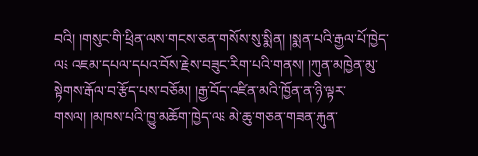བའི། །གསུང་གི་ཕྲིན་ལས་གངས་ཅན་གསོས་སུ་སྨིན། །སྨན་པའི་རྒྱལ་པོ་ཁྱེད་ལ༴ འཇམ་དཔལ་དཔའ་བོས་རྗེས་བཟུང་རིག་པའི་གནས། །ཀུན་མཁྱེན་མུ་སྟེགས་རྒོལ་བ་རྩོད་པས་བཅོམ། །རྒྱ་བོད་འཛིན་མའི་ཁྱོན་ན་ཉི་ལྟར་གསལ། །མཁས་པའི་ཁྱུ་མཆོག་ཁྱེད་ལ༴ མེ་ཆུ་གཅན་གཟན་རྐུན་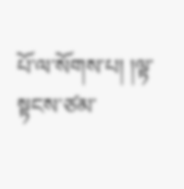པོ་ལ་སོགས་པ། །ལྟ་སྟངས་ཙམ་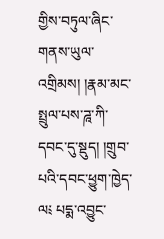གྱིས་བཏུལ་ཞིང་གནས་ཡུལ་འགྲིམས། །རྣམ་མང་སྤྲུལ་པས་ཌཱ་ཀི་དབང་དུ་སྡུད། །གྲུབ་པའི་དབང་ཕྱུག་ཁྱེད་ལ༴ པདྨ་འབྱུང་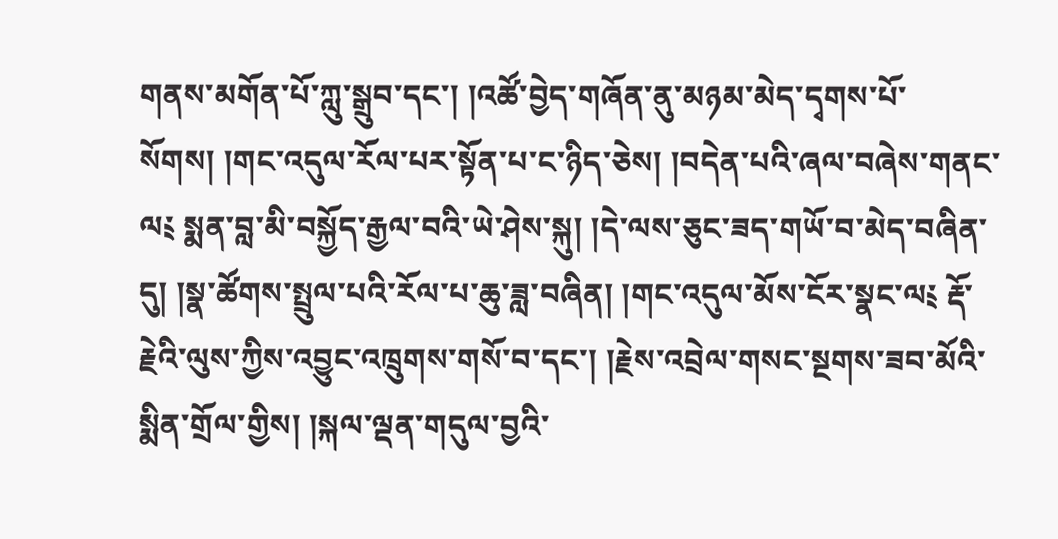གནས་མགོན་པོ་ཀླུ་སྒྲུབ་དང་། །འཚོ་བྱེད་གཞོན་ནུ་མཉམ་མེད་དྭགས་པོ་སོགས། །གང་འདུལ་རོལ་པར་སྟོན་པ་ང་ཉིད་ཅེས། །བདེན་པའི་ཞལ་བཞེས་གནང་ལ༴ སྨན་བླ་མི་བསྐྱོད་རྒྱལ་བའི་ཡེ་ཤེས་སྐུ། །དེ་ལས་ཅུང་ཟད་གཡོ་བ་མེད་བཞིན་དུ། །སྣ་ཚོགས་སྤྲུལ་པའི་རོལ་པ་ཆུ་ཟླ་བཞིན། །གང་འདུལ་མོས་ངོར་སྣང་ལ༴ རྡོ་རྗེའི་ལུས་ཀྱིས་འབྱུང་འཁྲུགས་གསོ་བ་དང་། །རྗེས་འབྲེལ་གསང་སྔགས་ཟབ་མོའི་སྨིན་གྲོལ་གྱིས། །སྐལ་ལྡན་གདུལ་བྱའི་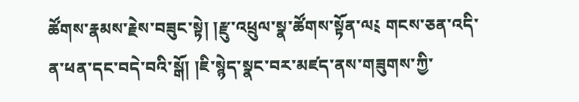ཚོགས་རྣམས་རྗེས་བཟུང་སྟེ། །རྫུ་འཕྲུལ་སྣ་ཚོགས་སྟོན་ལ༴ གངས་ཅན་འདི་ན་ཕན་དང་བདེ་བའི་སྒོ། །ཇི་སྙེད་སྣང་བར་མཛད་ནས་གཟུགས་ཀྱི་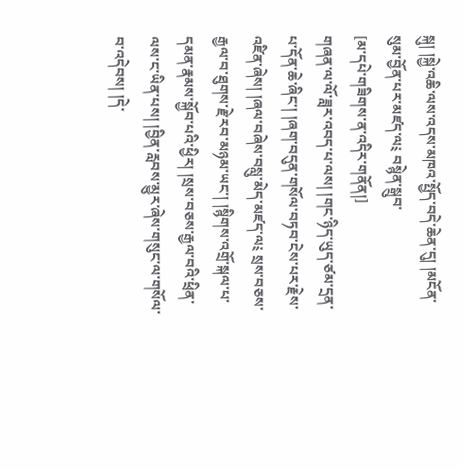སྐུ། །སྐྱེ་འཆི་ལས་འདས་མཁའ་སྤྱོད་བདེ་ཆེན་དུ། །མངོན་སུམ་བྱོན་པར་མཛད་ལ༴ བསྙེན་སྒྲུབ་
[མ་དཔེ་གཟིགས་ན་འདིར་གནོན།]
གཞན་ལ་ལོ་ཟླར་འབད་པ་ལས། །གང་ཉིད་ཡུད་ཙམ་དྲན་པ་དོན་ཆེ་ཞིང་། །ཞག་བདུན་གསོལ་བཏབ་ངེས་པར་རྗེས་འཛིན་ཞེས། །ཞལ་བཞེས་བསླུ་མེད་མཛད་ལ༴ སྲས་བཅས་རྒྱལ་བ་ཐུགས་རྗེ་རབ་མཉམ་ཡང་། །སྙིགས་འགྲོ་སྐལ་པ་དམན་རྣམས་སྐྱོབ་པའི་ཕྱིར། །སྲས་བཅས་རྒྱལ་བའི་ཕྲིན་ལས་ང་ཡིན་པས། །བྱིན་རླབས་མྱུར་ཞེས་གསུང་ལ་གསོལ་བ་འདེབས། །དེ་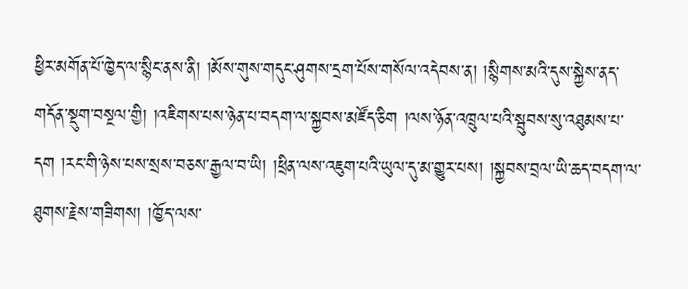ཕྱིར་མགོན་པོ་ཁྱེད་ལ་སྙིང་ནས་ནི། །མོས་གུས་གདུང་ཤུགས་དྲག་པོས་གསོལ་འདེབས་ན། །སྙིགས་མའི་དུས་སྐྱེས་ནད་གདོན་སྡུག་བསྔལ་གྱི། །འཇིགས་པས་ཉེན་པ་བདག་ལ་སྐྱབས་མཛོད་ཅིག །ལས་ཉོན་འཁྲུལ་པའི་སྦུབས་སུ་འཐུམས་པ་དག །རང་གི་ཉེས་པས་སྲས་བཅས་རྒྱལ་བ་ཡི། །ཕྲིན་ལས་འཇུག་པའི་ཡུལ་དུ་མ་གྱུར་པས། །སྐྱབས་བྲལ་ཡི་ཆད་བདག་ལ་ཐུགས་རྗེས་གཟིགས། །ཁྱོད་ལས་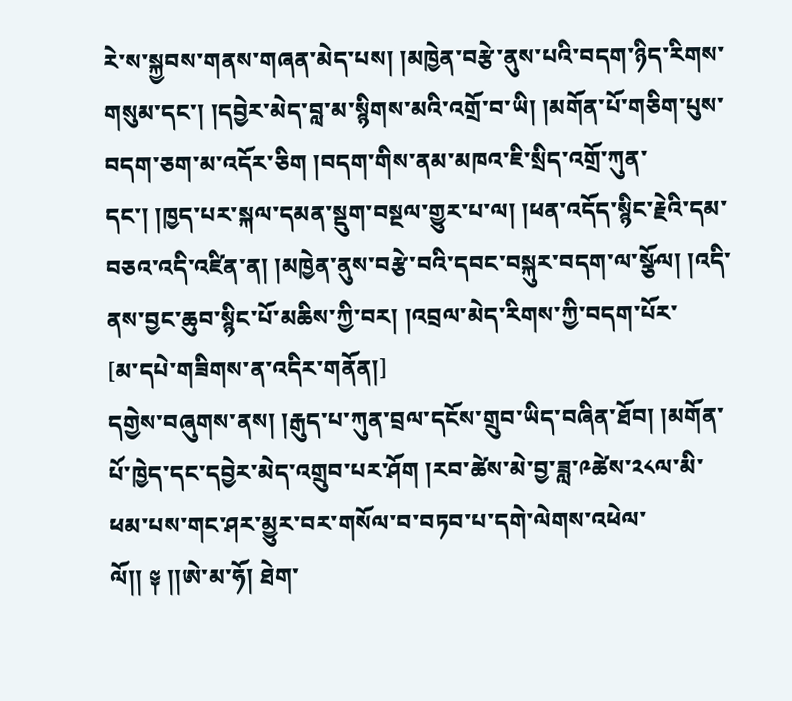རེ་ས་སྐྱབས་གནས་གཞན་མེད་པས། །མཁྱེན་བརྩེ་ནུས་པའི་བདག་ཉིད་རིགས་གསུམ་དང་། །དབྱེར་མེད་བླ་མ་སྙིགས་མའི་འགྲོ་བ་ཡི། །མགོན་པོ་གཅིག་པུས་བདག་ཅག་མ་འདོར་ཅིག །བདག་གིས་ནམ་མཁའ་ཇི་སྲིད་འགྲོ་ཀུན་དང་། །ཁྱད་པར་སྐལ་དམན་སྡུག་བསྔལ་གྱུར་པ་ལ། །ཕན་འདོད་སྙིང་རྗེའི་དམ་བཅའ་འདི་འཛིན་ན། །མཁྱེན་ནུས་བརྩེ་བའི་དབང་བསྐུར་བདག་ལ་སྩོལ། །འདི་ནས་བྱང་ཆུབ་སྙིང་པོ་མཆིས་ཀྱི་བར། །འབྲལ་མེད་རིགས་ཀྱི་བདག་པོར་
[མ་དཔེ་གཟིགས་ན་འདིར་གནོན།]
དགྱེས་བཞུགས་ནས། །རྒུད་པ་ཀུན་བྲལ་དངོས་གྲུབ་ཡིད་བཞིན་ཐོབ། །མགོན་པོ་ཁྱེད་དང་དབྱེར་མེད་འགྲུབ་པར་ཤོག །རབ་ཚེས་མེ་བྱ་ཟླ་༩ཚེས་༢༨ལ་མི་ཕམ་པས་གང་ཤར་མྱུར་བར་གསོལ་བ་བཏབ་པ་དགེ་ལེགས་འཕེལ་ལོ།། ༈ །།ཨེ་མ་ཧོ། ཐེག་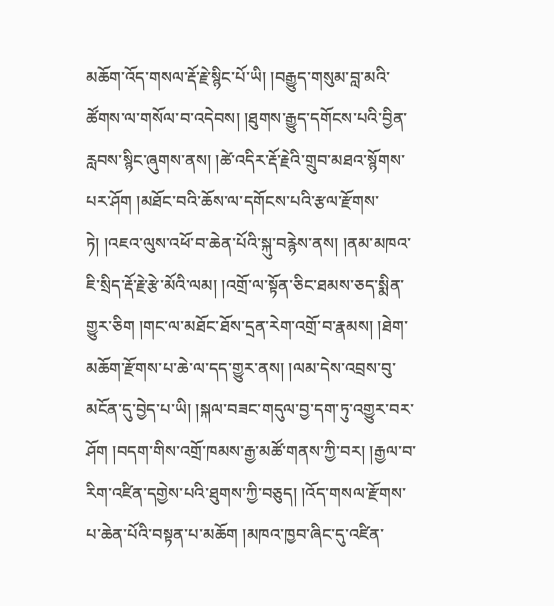མཆོག་འོད་གསལ་རྡོ་རྗེ་སྙིང་པོ་ཡི། །བརྒྱུད་གསུམ་བླ་མའི་ཚོགས་ལ་གསོལ་བ་འདེབས། །ཐུགས་རྒྱུད་དགོངས་པའི་བྱིན་རླབས་སྙིང་ཞུགས་ནས། །ཚེ་འདིར་རྡོ་རྗེའི་གྲུབ་མཐའ་སྙོགས་པར་ཤོག །མཐོང་བའི་ཆོས་ལ་དགོངས་པའི་རྩལ་རྫོགས་ཏེ། །འཇའ་ལུས་འཕོ་བ་ཆེན་པོའི་སྐུ་བརྙེས་ནས། །ནམ་མཁའ་ཇི་སྲིད་རྡོ་རྗེ་རྩེ་མོའི་ལམ། །འགྲོ་ལ་སྟོན་ཅིང་ཐམས་ཅད་སྨིན་གྱུར་ཅིག །གང་ལ་མཐོང་ཐོས་དྲན་རེག་འགྲོ་བ་རྣམས། །ཐེག་མཆོག་རྫོགས་པ་ཆེ་ལ་དད་གྱུར་ནས། །ལམ་དེས་འབྲས་བུ་མངོན་དུ་བྱེད་པ་ཡི། །སྐལ་བཟང་གདུལ་བྱ་དག་ཏུ་འགྱུར་བར་ཤོག །བདག་གིས་འགྲོ་ཁམས་རྒྱ་མཚོ་གནས་ཀྱི་བར། །རྒྱལ་བ་རིག་འཛིན་དགྱེས་པའི་ཐུགས་ཀྱི་བཅུད། །འོད་གསལ་རྫོགས་པ་ཆེན་པོའི་བསྟན་པ་མཆོག །མཁའ་ཁྱབ་ཞིང་དུ་འཛིན་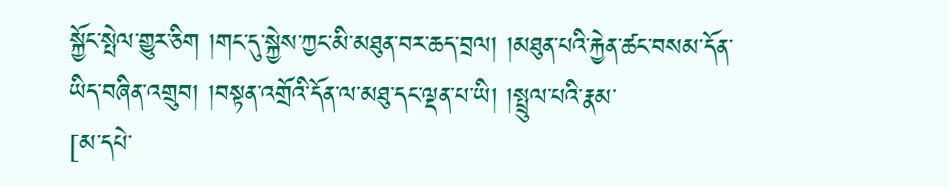སྐྱོང་སྤེལ་གྱུར་ཅིག །གང་དུ་སྐྱེས་ཀྱང་མི་མཐུན་བར་ཆད་བྲལ། །མཐུན་པའི་རྐྱེན་ཚང་བསམ་དོན་ཡིད་བཞིན་འགྲུབ། །བསྟན་འགྲོའི་དོན་ལ་མཐུ་དང་ལྡན་པ་ཡི། །སྤྲུལ་པའི་རྣམ་
[མ་དཔེ་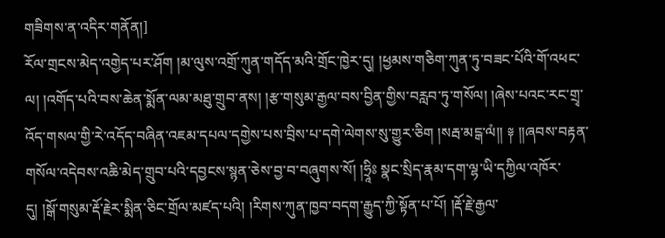གཟིགས་ན་འདིར་གནོན།]
རོལ་གྲངས་མེད་འགྱེད་པར་ཤོག །མ་ལུས་འགྲོ་ཀུན་གདོད་མའི་གྲོང་ཁྱེར་དུ། །ཕྱམས་གཅིག་ཀུན་ཏུ་བཟང་པོའི་གོ་འཕང་ལ། །འགོད་པའི་བས་ཆེན་སྨོན་ལམ་མཐུ་གྲུབ་ནས། །རྩ་གསུམ་རྒྱལ་བས་བྱིན་གྱིས་བརླབ་ཏུ་གསོལ། །ཞེས་པའང་རང་གྲྭ་འོད་གསལ་གྱི་རེ་འདོད་བཞིན་འཇམ་དཔལ་དགྱེས་པས་བྲིས་པ་དགེ་ལེགས་སུ་གྱུར་ཅིག །སརྦ་མངྒ་ལཾ།། ༈ །།ཞབས་བརྟན་གསོལ་འདེབས་འཆི་མེད་གྲུབ་པའི་དབྱངས་སྙན་ཅེས་བྱ་བ་བཞུགས་སོ། །ཧྲཱིཿ སྣང་སྲིད་རྣམ་དག་ལྷ་ཡི་དཀྱིལ་འཁོར་དུ། །སྒོ་གསུམ་རྡོ་རྗེར་སྨིན་ཅིང་གྲོལ་མཛད་པའི། །རིགས་ཀུན་ཁྱབ་བདག་རྒྱུད་ཀྱི་སྟོན་པ་པོ། །རྡོ་རྗེ་རྒྱལ་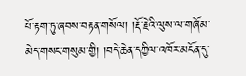པོ་རྟག་ཏུ་ཞབས་བརྟན་གསོལ། །རྡོ་རྗེའི་ལུས་ལ་གཞོམ་མེད་གསང་གསུམ་གྱི། །བདེ་ཆེན་དཀྱིལ་འཁོར་མངོན་དུ་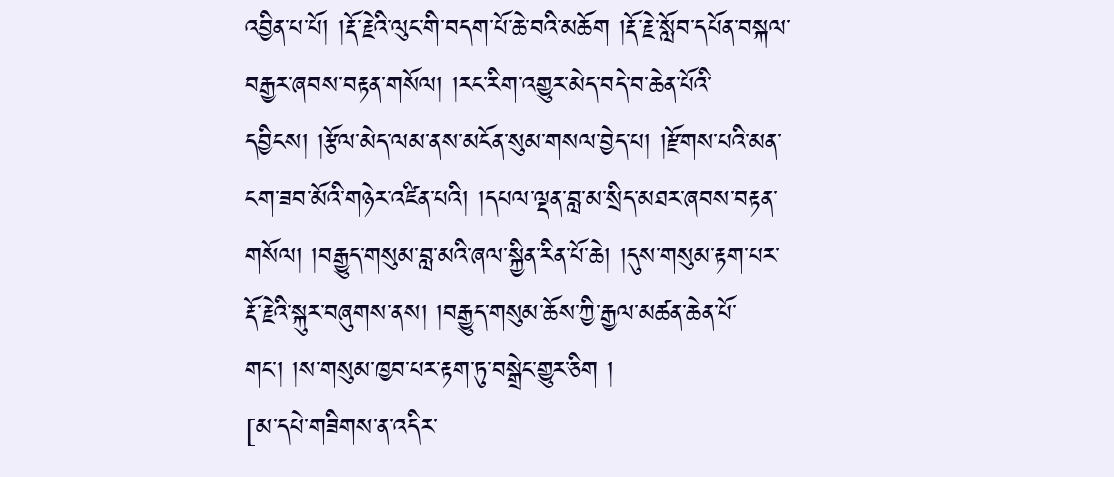འབྱིན་པ་པོ། །རྡོ་རྗེའི་ལུང་གི་བདག་པོ་ཆེ་བའི་མཆོག །རྡོ་རྗེ་སློབ་དཔོན་བསྐལ་བརྒྱར་ཞབས་བརྟན་གསོལ། །རང་རིག་འགྱུར་མེད་བདེ་བ་ཆེན་པོའི་དབྱིངས། །རྩོལ་མེད་ལམ་ནས་མངོན་སུམ་གསལ་བྱེད་པ། །རྫོགས་པའི་མན་ངག་ཟབ་མོའི་གཉེར་འཛིན་པའི། །དཔལ་ལྡན་བླ་མ་སྲིད་མཐར་ཞབས་བརྟན་གསོལ། །བརྒྱུད་གསུམ་བླ་མའི་ཞལ་སྐྱིན་རིན་པོ་ཆེ། །དུས་གསུམ་རྟག་པར་རྡོ་རྗེའི་སྐུར་བཞུགས་ནས། །བརྒྱུད་གསུམ་ཆོས་ཀྱི་རྒྱལ་མཚན་ཆེན་པོ་གང་། །ས་གསུམ་ཁྱབ་པར་རྟག་ཏུ་བསྒྲེང་གྱུར་ཅིག །
[མ་དཔེ་གཟིགས་ན་འདིར་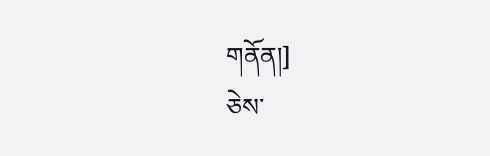གནོན།]
ཅེས་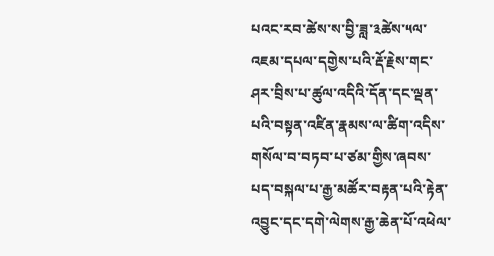པའང་རབ་ཚེས་ས་བྱི་ཟླ་༣ཚེས་༥ལ་འཇམ་དཔལ་དགྱེས་པའི་རྡོ་རྗེས་གང་ཤར་བྲིས་པ་ཚུལ་འདིའི་དོན་དང་ལྡན་པའི་བསྟན་འཛིན་རྣམས་ལ་ཚིག་འདིས་གསོལ་བ་བཏབ་པ་ཙམ་གྱིས་ཞབས་པད་བསྐལ་པ་རྒྱ་མཚོར་བརྟན་པའི་རྟེན་འབྱུང་དང་དགེ་ལེགས་རྒྱ་ཆེན་པོ་འཕེལ་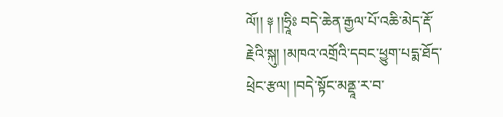ལོ།། ༈ །།ཧྲཱིཿ བདེ་ཆེན་རྒྱལ་པོ་འཆི་མེད་རྡོ་རྗེའི་སྐུ། །མཁའ་འགྲོའི་དབང་ཕྱུག་པདྨ་ཐོད་ཕྲེང་རྩལ། །བདེ་སྟོང་མནྡཱ་ར་བ་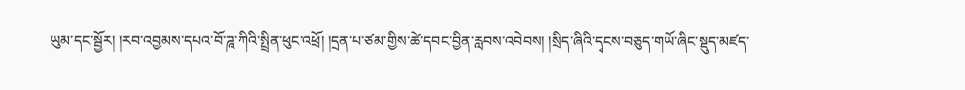ཡུམ་དང་སྦྱོར། །རབ་འབྱམས་དཔའ་བོ་ཌཱ་ཀིའི་སྤྲིན་ཕུང་འཕྲོ། །དྲན་པ་ཙམ་གྱིས་ཚེ་དབང་བྱིན་རླབས་འབེབས། །སྲིད་ཞིའི་དྭངས་བཅུད་གཡོ་ཞིང་སྡུད་མཛད་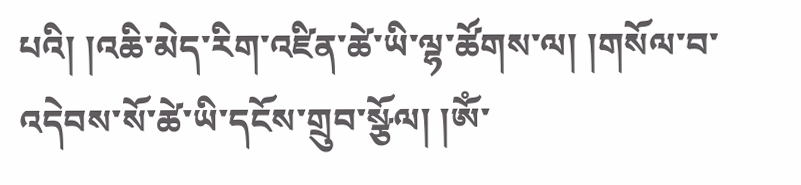པའི། །འཆི་མེད་རིག་འཛིན་ཚེ་ཡི་ལྷ་ཚོགས་ལ། །གསོལ་བ་འདེབས་སོ་ཚེ་ཡི་དངོས་གྲུབ་སྩོལ། །ཨོཾ་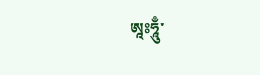ཨཱཿཧཱུྃ་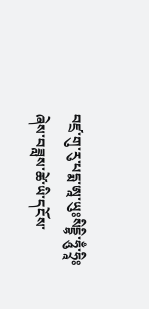བཛྲ་གུ་རུ་པདྨ་ཨཱ་ཡུཿསིདྡྷི་ཧཱུྃ་ཧྲཱིཿ ཞེས་བཟླས་ཚེ་ཡི་དངོས་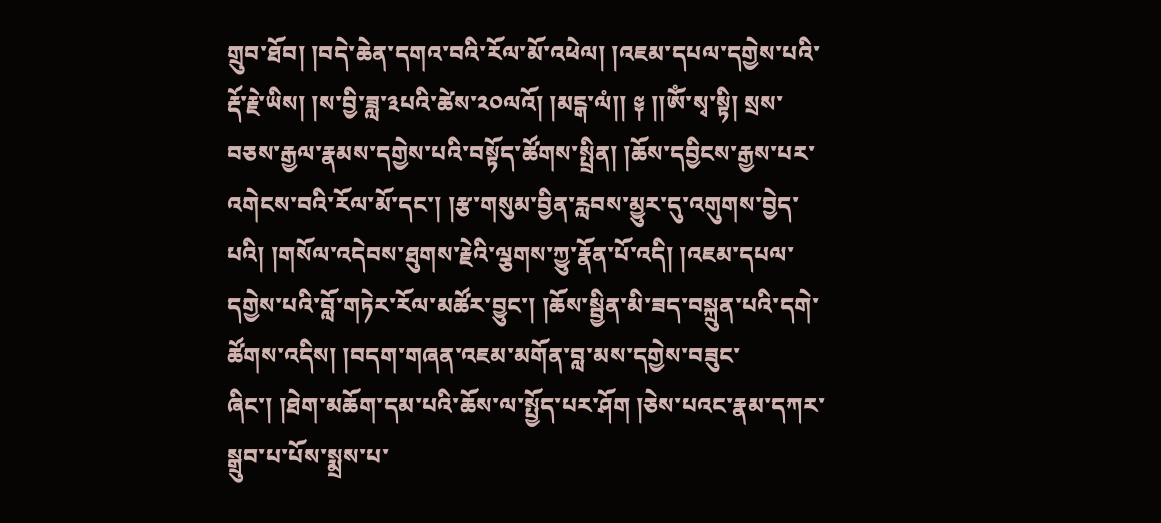གྲུབ་ཐོབ། །བདེ་ཆེན་དགའ་བའི་རོལ་མོ་འཕེལ། །འཇམ་དཔལ་དགྱེས་པའི་རྡོ་རྗེ་ཡིས། །ས་བྱི་ཟླ་༣པའི་ཚེས་༢༠ལའོ། །མངྒ་ལཾ།། ༈ །།ཨོཾ་སྭ་སྟི། སྲས་བཅས་རྒྱལ་རྣམས་དགྱེས་པའི་བསྟོད་ཚོགས་སྤྲིན། །ཆོས་དབྱིངས་རྒྱས་པར་འགེངས་བའི་རོལ་མོ་དང་། །རྩ་གསུམ་བྱིན་རླབས་མྱུར་དུ་འགུགས་བྱེད་པའི། །གསོལ་འདེབས་ཐུགས་རྗེའི་ལྕགས་ཀྱུ་རྣོན་པོ་འདི། །འཇམ་དཔལ་དགྱེས་པའི་བློ་གཏེར་རོལ་མཚོར་བྱུང་། །ཆོས་སྦྱིན་མི་ཟད་བསྐྲུན་པའི་དགེ་ཚོགས་འདིས། །བདག་གཞན་འཇམ་མགོན་བླ་མས་དགྱེས་བཟུང་ཞིང་། །ཐེག་མཆོག་དམ་པའི་ཆོས་ལ་སྤྱོད་པར་ཤོག །ཅེས་པའང་རྣམ་དཀར་སྒྲུབ་པ་པོས་སྨྲས་པ་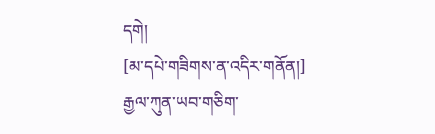དགེ།
[མ་དཔེ་གཟིགས་ན་འདིར་གནོན།]
རྒྱལ་ཀུན་ཡབ་གཅིག་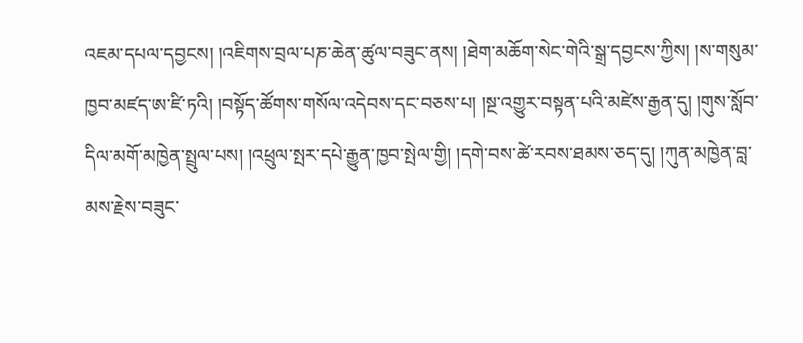འཇམ་དཔལ་དབྱངས། །འཇིགས་བྲལ་པཎ་ཆེན་ཚུལ་བཟུང་ནས། །ཐེག་མཆོག་སེང་གེའི་སྒྲ་དབྱངས་ཀྱིས། །ས་གསུམ་ཁྱབ་མཛད་ཨ་ཛི་ཏའི། །བསྟོད་ཚོགས་གསོལ་འདེབས་དང་བཅས་པ། །སྔ་འགྱུར་བསྟན་པའི་མཛེས་རྒྱན་དུ། །གུས་སློབ་དིལ་མགོ་མཁྱེན་སྤྲུལ་པས། །འཕྲུལ་སྤར་དཔེ་རྒྱུན་ཁྱབ་སྤེལ་གྱི། །དགེ་བས་ཚེ་རབས་ཐམས་ཅད་དུ། །ཀུན་མཁྱེན་བླ་མས་རྗེས་བཟུང་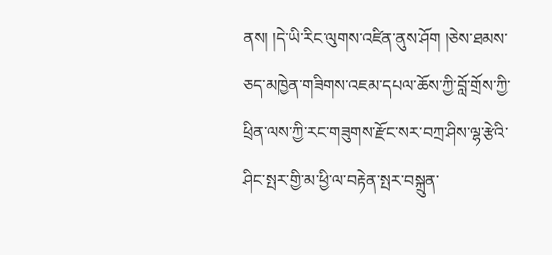ནས། །དེ་ཡི་རིང་ལུགས་འཛིན་ནུས་ཤོག །ཅེས་ཐམས་ཅད་མཁྱེན་གཟིགས་འཇམ་དཔལ་ཆོས་ཀྱི་བློ་གྲོས་ཀྱི་ཕྲིན་ལས་ཀྱི་རང་གཟུགས་རྫོང་སར་བཀྲ་ཤིས་ལྷ་རྩེའི་ཤིང་སྤར་གྱི་མ་ཕྱི་ལ་བརྟེན་སྤར་བསྐྲུན་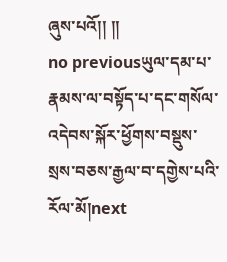ཞུས་པའོ།། །།
no previousཡུལ་དམ་པ་རྣམས་ལ་བསྟོད་པ་དང་གསོལ་འདེབས་སྐོར་ཕྱོགས་བསྡུས་སྲས་བཅས་རྒྱལ་བ་དགྱེས་པའི་རོལ་མོ།next